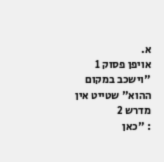א.
אויפן פסוק 1
"וישכב במקום ההוא" שטייט אין מדרש 2
: "כאן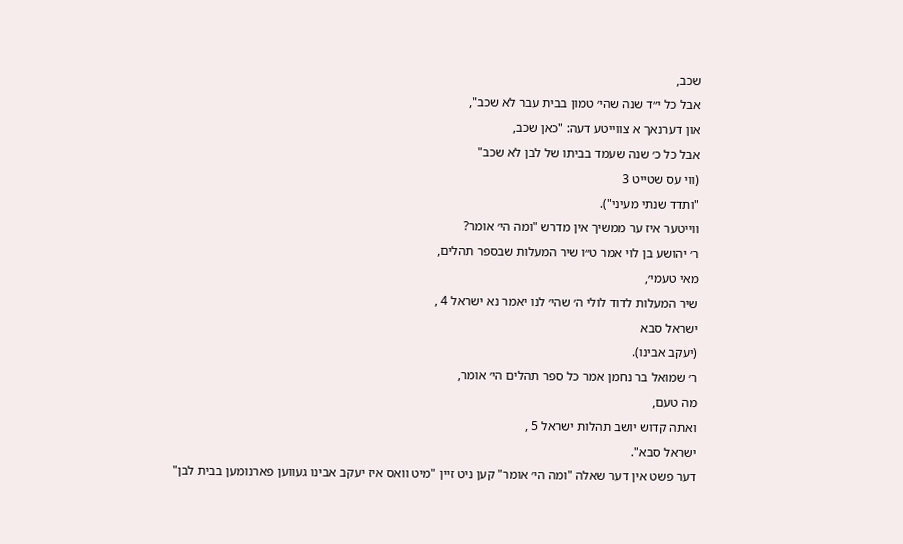שכב,
אבל כל י״ד שנה שהי׳ טמון בבית עבר לא שכב",
און דערנאך א צווייטע דעה: "כאן שכב,
אבל כל כ׳ שנה שעמד בביתו של לבן לא שכב"
(ווי עס שטייט 3
"ותדד שנתי מעיני").
ווייטער איז ער ממשיך אין מדרש "ומה הי׳ אומר?
ר׳ יהושע בן לוי אמר ט״ו שיר המעלות שבספר תהלים,
מאי טעמי׳,
שיר המעלות לדוד לולי ה׳ שהי׳ לנו יאמר נא ישראל 4 ,
ישראל סבא
(יעקב אבינו).
ר׳ שמואל בר נחמן אמר כל ספר תהלים הי׳ אומר,
מה טעם,
ואתה קדוש יושב תהלות ישראל 5 ,
ישראל סבא".
דער פשט אין דער שאלה "ומה הי׳ אומר" קען ניט זיין "מיט וואס איז יעקב אבינו געווען פארנומען בבית לבן"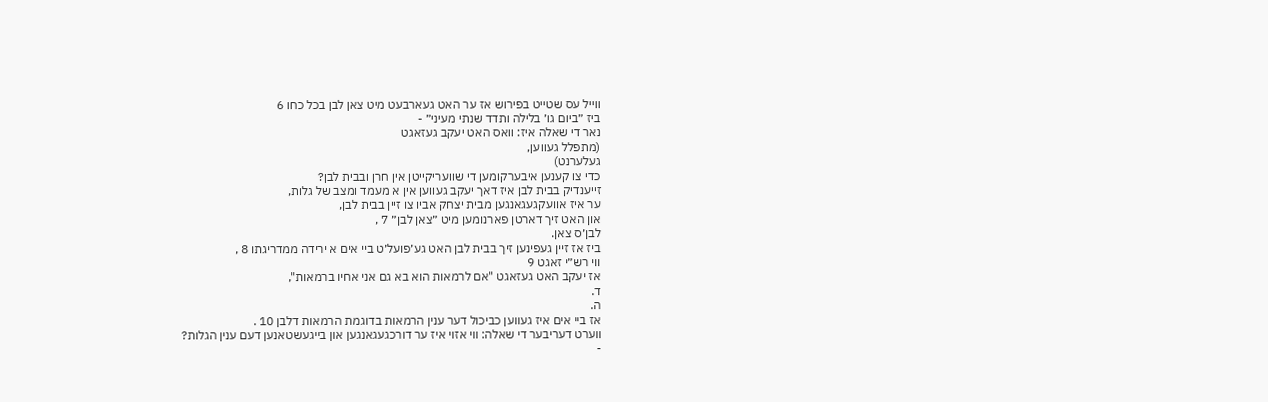ווייל עס שטייט בפירוש אז ער האט געארבעט מיט צאן לבן בכל כחו 6
ביז ״ביום גו׳ בלילה ותדד שנתי מעיני״ -
נאר די שאלה איז: וואס האט יעקב געזאגט
(מתפלל געווען,
געלערנט)
כדי צו קענען איבערקומען די שוועריקייטן אין חרן ובבית לבן?
זייענדיק בבית לבן איז דאך יעקב געווען אין א מעמד ומצב של גלות,
ער איז אוועקגעגאנגען מבית יצחק אביו צו זיין בבית לבן,
און האט זיך דארטן פארנומען מיט ״צאן לבן״ 7 ,
לבן׳ס צאן.
ביז אז זיין געפינען זיך בבית לבן האט גע׳פועל׳ט ביי אים א ירידה ממדריגתו 8 ,
ווי רש״י זאגט 9
אז יעקב האט געזאגט "אם לרמאות הוא בא גם אני אחיו ברמאות",
ד.
ה.
אז ביי אים איז געווען כביכול דער ענין הרמאות בדוגמת הרמאות דלבן 10 .
ווערט דעריבער די שאלה: ווי אזוי איז ער דורכגעגאנגען און בייגעשטאנען דעם ענין הגלות?
-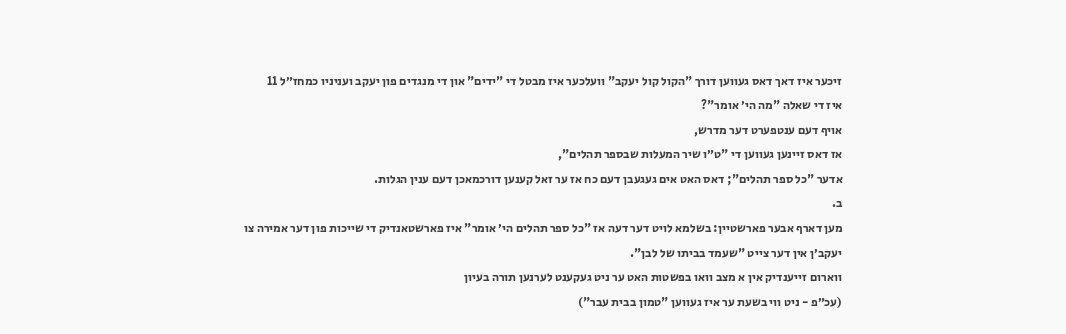זיכער איז דאך דאס געווען דורך "הקול קול יעקב" וועלכער איז מבטל די "ידים" און די מנגדים פון יעקב ועניניו כמחז״ל 11
איז די שאלה "מה הי׳ אומר"?
אויף דעם ענטפערט דער מדרש,
אז דאס זיינען געווען די "ט״ו שיר המעלות שבספר תהלים",
אדער "כל ספר תהלים"; דאס האט אים געגעבן דעם כח אז ער זאל קענען דורכמאכן דעם ענין הגלות.
ב.
מען דארף אבער פארשטיין: בשלמא לויט דער דעה אז "כל ספר תהלים הי׳ אומר" איז פארשטאנדיק די שייכות פון דער אמירה צו יעקב׳ן אין דער צייט "שעמד בביתו של לבן".
ווארום זייענדיק אין א מצב וואו בפשטות האט ער ניט געקענט לערנען תורה בעיון
(עכ״פ - ניט ווי בשעת ער איז געווען "טמון בבית עבר")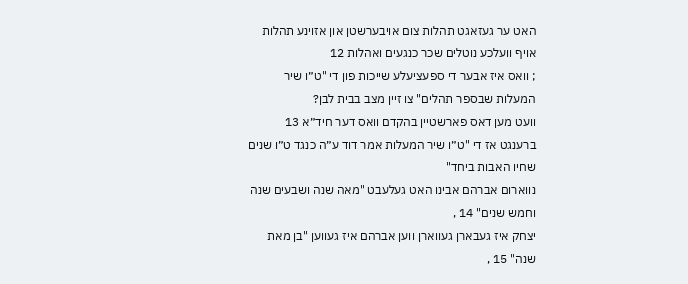האט ער געזאגט תהלות צום אויבערשטן און אזוינע תהלות אויף וועלכע נוטלים שכר כנגעים ואהלות 12
; וואס איז אבער די ספעציעלע שייכות פון די "ט״ו שיר המעלות שבספר תהלים" צו זיין מצב בבית לבן?
וועט מען דאס פארשטיין בהקדם וואס דער חיד״א 13
ברענגט אז די "ט״ו שיר המעלות אמר דוד ע״ה כנגד ט״ו שנים שחיו האבות ביחד"
נווארום אברהם אבינו האט געלעבט "מאה שנה ושבעים שנה וחמש שנים" 14 ,
יצחק איז געבארן געווארן ווען אברהם איז געווען "בן מאת שנה" 15 ,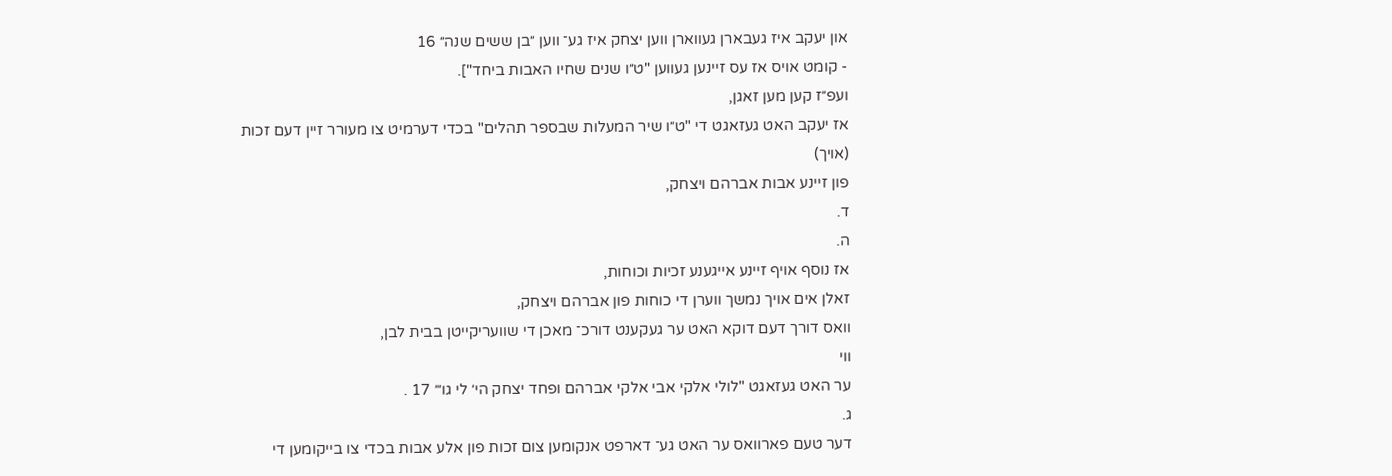און יעקב איז געבארן געווארן ווען יצחק איז גע־ ווען ״בן ששים שנה״ 16
- קומט אויס אז עס זיינען געווען "ט״ו שנים שחיו האבות ביחד"].
ועפ״ז קען מען זאגן,
אז יעקב האט געזאגט די "ט״ו שיר המעלות שבספר תהלים" בכדי דערמיט צו מעורר זיין דעם זכות
(אויך)
פון זיינע אבות אברהם ויצחק,
ד.
ה.
אז נוסף אויף זיינע אייגענע זכיות וכוחות,
זאלן אים אויך נמשך ווערן די כוחות פון אברהם ויצחק,
וואס דורך דעם דוקא האט ער געקענט דורכ־ מאכן די שוועריקייטן בבית לבן,
ווי
ער האט געזאגט "לולי אלקי אבי אלקי אברהם ופחד יצחק הי׳ לי גו׳״ 17 .
ג.
דער טעם פארוואס ער האט גע־ דארפט אנקומען צום זכות פון אלע אבות בכדי צו בייקומען די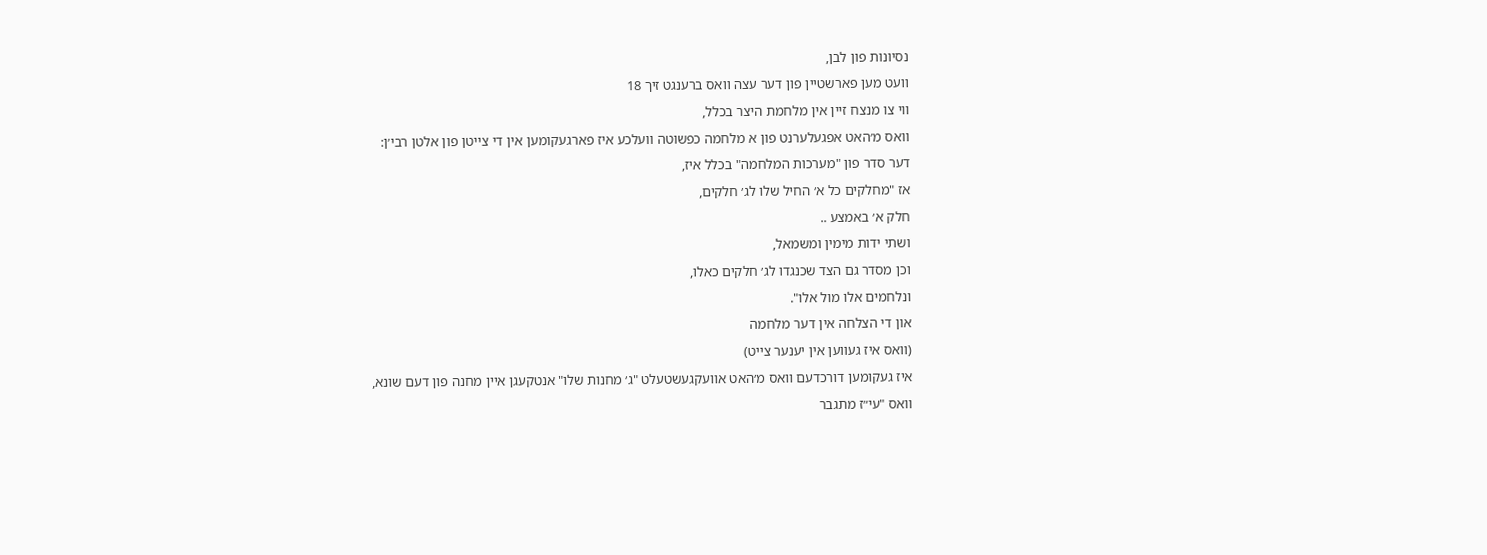נסיונות פון לבן,
וועט מען פארשטיין פון דער עצה וואס ברענגט זיך 18
ווי צו מנצח זיין אין מלחמת היצר בכלל,
וואס מ׳האט אפגעלערנט פון א מלחמה כפשוטה וועלכע איז פארגעקומען אין די צייטן פון אלטן רבי׳ן:
דער סדר פון "מערכות המלחמה" בכלל איז,
אז "מחלקים כל א׳ החיל שלו לג׳ חלקים,
חלק א׳ באמצע ..
ושתי ידות מימין ומשמאל,
וכן מסדר גם הצד שכנגדו לג׳ חלקים כאלו,
ונלחמים אלו מול אלו".
און די הצלחה אין דער מלחמה
(וואס איז געווען אין יענער צייט)
איז געקומען דורכדעם וואס מ׳האט אוועקגעשטעלט "ג׳ מחנות שלו" אנטקעגן איין מחנה פון דעם שונא,
וואס "עי״ז מתגבר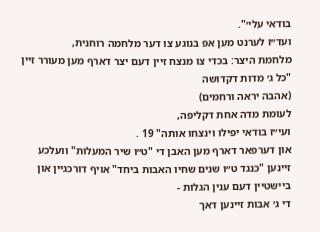בודאי עלי׳".
ועד״ז לערנט מען אפ בנוגע צו דער מלחמה רוחנית,
מלחמת היצר: בכדי צו מנצח זיין דעם יצר דארף מען מעורר זיין "כל ג׳ מדות דקדושה
(אהבה יראה ורחמים)
לעומת מדה אחת דקליפה,
ועי״ז בודאי יפילו וינצחו אותה" 19 .
און דערפאר דארף מען האבן די "ט״ו שיר המעלות" וועלכע זיינען "כנגד ט״ו שנים שחיו האבות ביחד" אויף דורכגיין און ביישטיין דעם ענין הגלות -
די ג׳ אבות זיינען דאך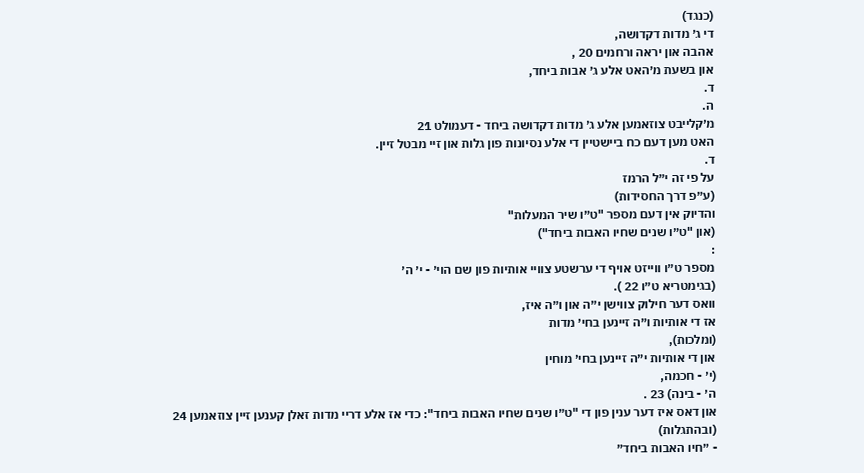(כנגד)
די ג׳ מדות דקדושה,
אהבה און יראה ורחמים 20 ,
און בשעת מ׳האט אלע ג׳ אבות ביחד,
ד.
ה.
מ׳קלייבט צוזאמען אלע ג׳ מדות דקדושה ביחד - דעמולט 21
האט מען דעם כח ביישטיין די אלע נסיונות פון גלות און זיי מבטל זיין.
ד.
על פי זה י״ל הרמז
(ע״פ דרך החסידות)
והדיוק אין דעם מספר "ט״ו שיר המעלות"
(און "ט״ו שנים שחיו האבות ביחד")
:
מספר ט״ו ווייזט אויף די ערשטע צוויי אותיות פון שם הוי׳ - י׳ ה׳
(בגימטריא ט״ו 22 ).
וואס דער חילוק צווישן י״ה און ו״ה איז,
אז די אותיות ו״ה זיינען בחי׳ מדות
(ומלכות),
און די אותיות י״ה זיינען בחי׳ מוחין
(י׳ - חכמה,
ה׳ - בינה) 23 .
און דאס איז דער ענין פון די "ט״ו שנים שחיו האבות ביחד": כדי אז אלע דריי מדות זאלן קענען זיין צוזאמען 24
(ובהתגלות)
- ״חיו האבות ביחד״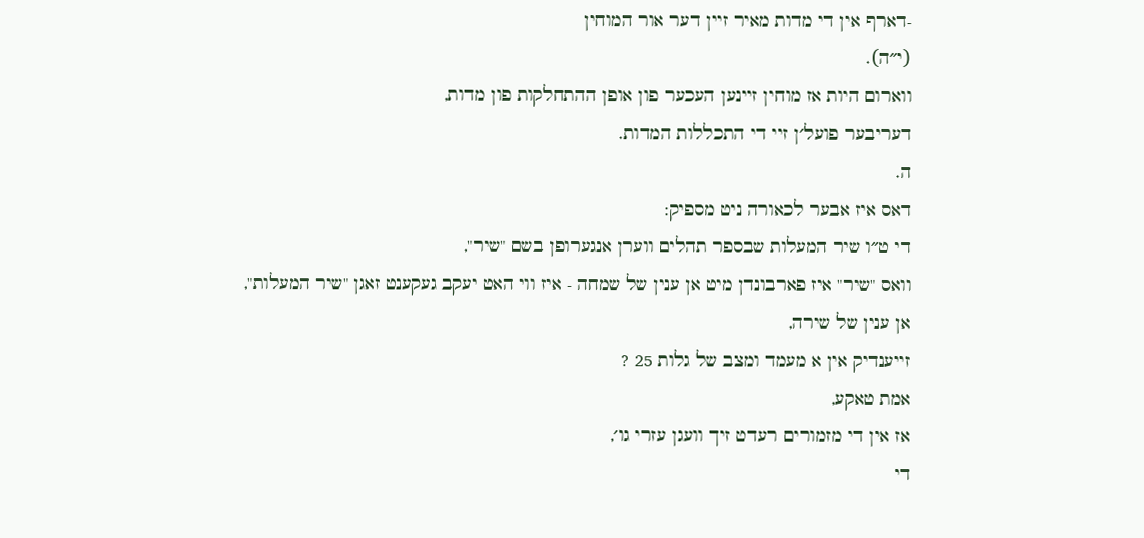-דארף אין די מדות מאיר זיין דער אור המוחין
(י״ה).
ווארום היות אז מוחין זיינען העכער פון אופן ההתחלקות פון מדות,
דעריבער פועל׳ן זיי די התכללות המדות.
ה.
דאס איז אבער לכאורה ניט מספיק:
די ט״ו שיר המעלות שבספר תהלים ווערן אנגערופן בשם "שיר",
וואס "שיר" איז פארבונדן מיט אן ענין של שמחה - איז ווי האט יעקב געקענט זאגן "שיר המעלות",
אן ענין של שירה,
זייענדיק אין א מעמד ומצב של גלות 25 ?
אמת טאקע,
אז אין די מזמורים רעדט זיך וועגן עזרי גו׳,
די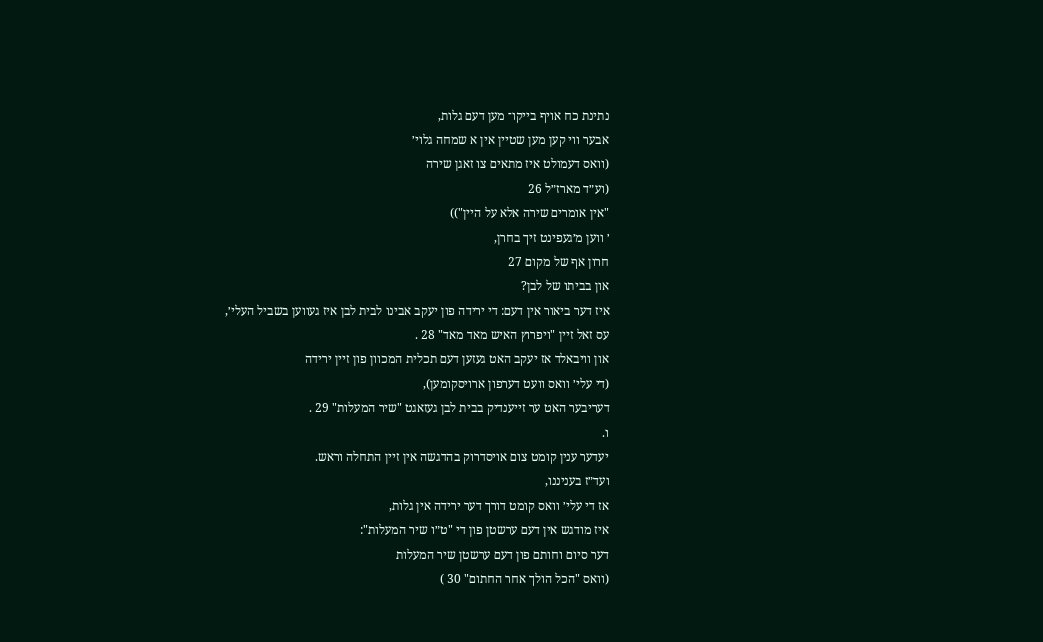נתינת כח אויף בייקו־ מען דעם גלות,
אבער ווי קען מען שטיין אין א שמחה גלוי׳
(וואס דעמולט איז מתאים צו זאגן שירה
(וע״ד מארז״ל 26
"אין אומרים שירה אלא על היין"))
׳ ווען מ׳געפינט זיך בחרן,
חרון אף של מקום 27
און בביתו של לבן?
איז דער ביאור אין דעם: די ירידה פון יעקב אבינו לבית לבן איז געווען בשביל העלי׳,
עס זאל זיין "ויפרוץ האיש מאד מאד" 28 .
און וויבאלד אז יעקב האט געזען דעם תכלית המכוון פון זיין ירידה
(די עלי׳ וואס וועט דערפון ארויסקומען),
דעריבער האט ער זייענדיק בבית לבן געזאגט "שיר המעלות" 29 .
ו.
יעדער ענין קומט צום אויסדרוק בהדגשה אין זיין התחלה וראש.
ועד״ז בעניננו,
אז די עלי׳ וואס קומט דורך דער ירידה אין גלות,
איז מודגש אין דעם ערשטן פון די "ט״ו שיר המעלות":
דער סיום וחותם פון דעם ערשטן שיר המעלות
(וואס "הכל הולך אחר החתום" 30 )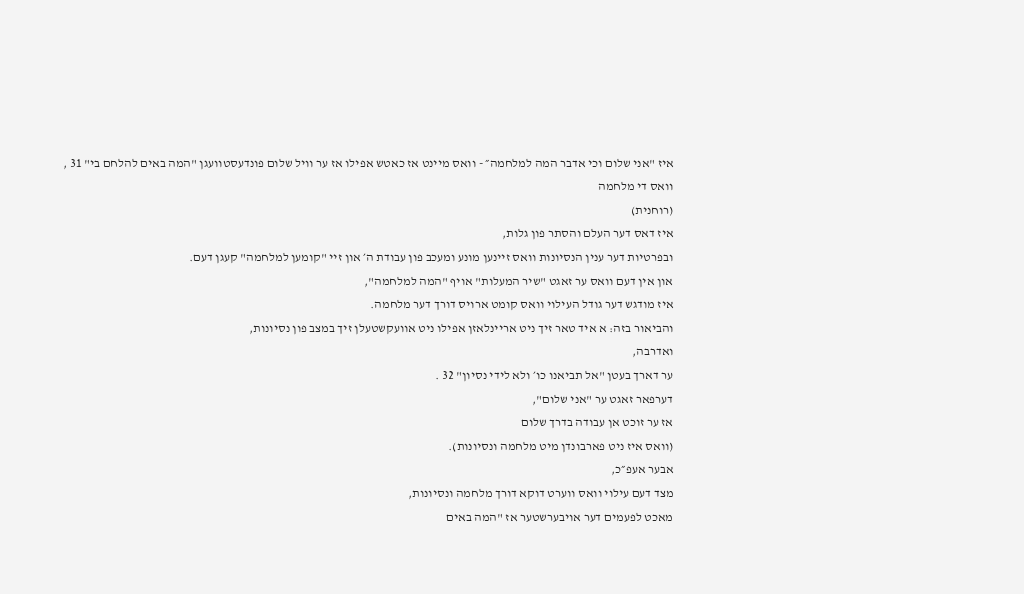איז "אני שלום וכי אדבר המה למלחמה״ - וואס מיינט אז כאטש אפילו אז ער וויל שלום פונדעסטוועגן "המה באים להלחם בי" 31 ,
וואס די מלחמה
(רוחנית)
איז דאס דער העלם והסתר פון גלות,
ובפרטיות דער ענין הנסיונות וואס זיינען מונע ומעכב פון עבודת ה׳ און זיי "קומען למלחמה" קעגן דעם.
און אין דעם וואס ער זאגט "שיר המעלות" אויף "המה למלחמה",
איז מודגש דער גודל העילוי וואס קומט ארויס דורך דער מלחמה.
והביאור בזה: א איד טאר זיך ניט אריינלאזן אפילו ניט אוועקשטעלן זיך במצב פון נסיונות,
ואדרבה,
ער דארך בעטן "אל תביאנו כו׳ ולא לידי נסיון" 32 .
דערפאר זאגט ער "אני שלום",
אז ער זוכט אן עבודה בדרך שלום
(וואס איז ניט פארבונדן מיט מלחמה ונסיונות).
אבער אעפ״כ,
מצד דעם עילוי וואס ווערט דוקא דורך מלחמה ונסיונות,
מאכט לפעמים דער אויבערשטער אז "המה באים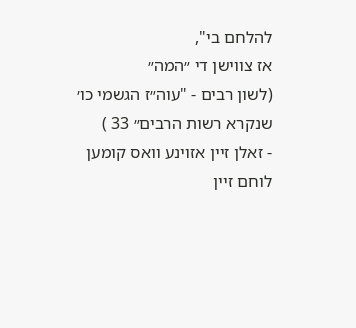להלחם בי",
אז צווישן די ״המה״
(לשון רבים - "עוה״ז הגשמי כו׳ שנקרא רשות הרבים״ 33 )
- זאלן זיין אזוינע וואס קומען לוחם זיין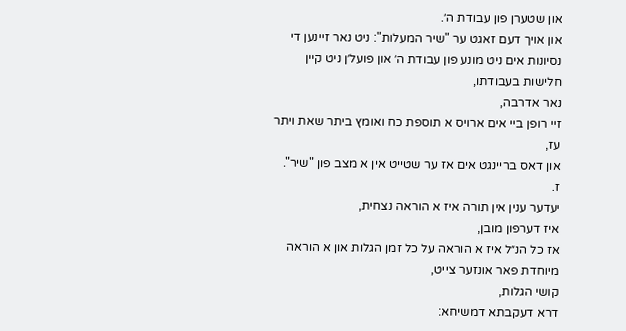און שטערן פון עבודת ה׳.
און אויך דעם זאגט ער "שיר המעלות": ניט נאר זיינען די נסיונות אים ניט מונע פון עבודת ה׳ און פועל׳ן ניט קיין חלישות בעבודתו,
נאר אדרבה,
זיי רופן ביי אים ארויס א תוספת כח ואומץ ביתר שאת ויתר עז,
און דאס בריינגט אים אז ער שטייט אין א מצב פון "שיר".
ז.
יעדער ענין אין תורה איז א הוראה נצחית,
איז דערפון מובן,
אז כל הנ״ל איז א הוראה על כל זמן הגלות און א הוראה מיוחדת פאר אונזער צייט,
קושי הגלות,
דרא דעקבתא דמשיחא: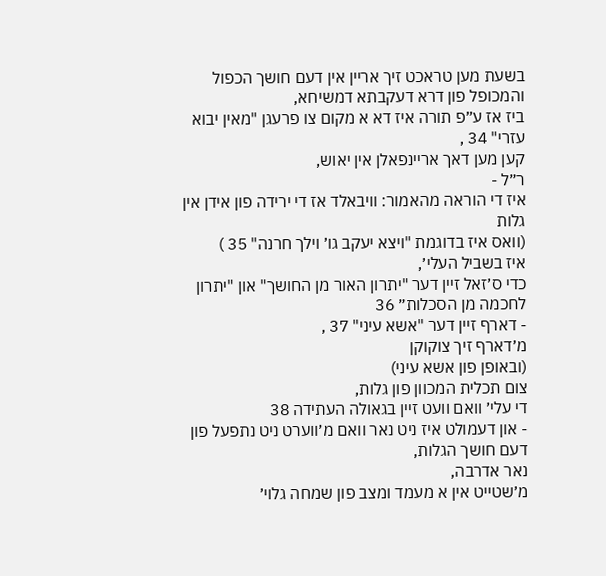בשעת מען טראכט זיך אריין אין דעם חושך הכפול והמכופל פון דרא דעקבתא דמשיחא,
ביז אז ע״פ תורה איז דא א מקום צו פרעגן "מאין יבוא עזרי" 34 ,
קען מען דאך אריינפאלן אין יאוש,
ר״ל -
איז די הוראה מהאמור: וויבאלד אז די ירידה פון אידן אין גלות
(וואס איז בדוגמת "ויצא יעקב גו׳ וילך חרנה" 35 )
איז בשביל העלי׳,
כדי ס׳זאל זיין דער "יתרון האור מן החושך" און "יתרון לחכמה מן הסכלות״ 36
- דארף זיין דער "אשא עיני" 37 ,
מ׳דארף זיך צוקוקן
(ובאופן פון אשא עיני)
צום תכלית המכוון פון גלות,
די עלי׳ וואם וועט זיין בגאולה העתידה 38
- און דעמולט איז ניט נאר וואם מ׳ווערט ניט נתפעל פון דעם חושך הגלות,
נאר אדרבה,
מ׳שטייט אין א מעמד ומצב פון שמחה גלוי׳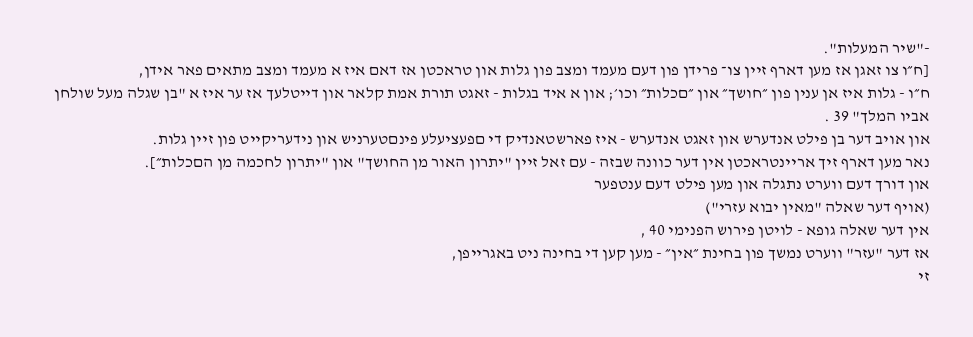-"שיר המעלות".
[ח״ו צו זאגן אז מען דארף זיין צו־ פרידן פון דעם מעמד ומצב פון גלות און טראכטן אז דאם איז א מעמד ומצב מתאים פאר אידן,
ח״ו - גלות איז אן ענין פון ״חושך״ און ״םכלות״ וכו׳; און א איד בגלות - זאגט תורת אמת קלאר און דייטלעך אז ער איז א "בן שגלה מעל שולחן אביו המלך" 39 .
און אויב דער בן פילט אנדערש און זאגט אנדערש - איז פארשטאנדיק די םפעציעלע פינםטערניש און נידעריקייט פון זיין גלות.
נאר מען דארף זיך אריינטראכטן אין דער כוונה שבזה - עם זאל זיין "יתרון האור מן החושך" און "יתרון לחכמה מן הםכלות״].
און דורך דעם ווערט נתגלה און מען פילט דעם ענטפער
(אויף דער שאלה "מאין יבוא עזרי")
אין דער שאלה גופא - לויטן פירוש הפנימי 40 ,
אז דער "עזר" ווערט נמשך פון בחינת ״אין״ - מען קען די בחינה ניט באגרייפן,
זי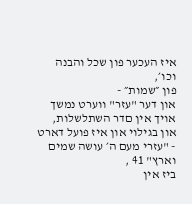איז העכער פון שכל והבנה וכו׳,
פון ״שמות״ -
און דער "עזר" ווערט נמשך אויך אין םדר השתלשלות,
און בגילוי און איז פועל דארט - "עזרי מעם ה׳ עושה שמים וארץ" 41 ,
ביז אין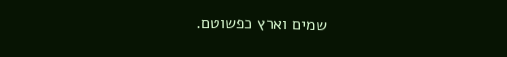שמים וארץ כפשוטם.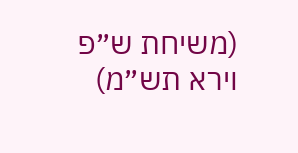(משיחת ש״פ וירא תש״מ)